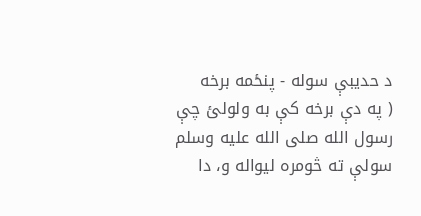د حدیبې سوله - پنځمه برخه
( په دې برخه کې به ولولئ چې رسول الله صلی الله علیه وسلم سولې ته څومره لیواله و، دا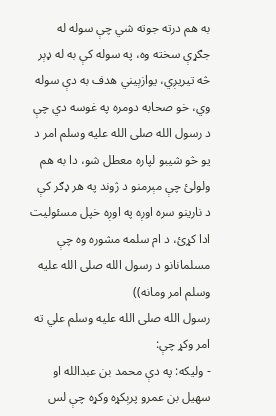به هم درته جوته شي چې سوله له جګړې سخته وه، په سوله کې به له ډېر څه تيريږي، یوازېیني هدف به دې سوله وي، خو صحابه دومره په غوسه دي چې د رسول الله صلی الله علیه وسلم امر د یو څو شیبو لپاره معطل شو، دا به هم ولولئ چې مېرمنو د ژوند په هر ډګر کې د نارینو سره اوږه په اوږه خپل مسئولیت ادا کړئ، د ام سلمه مشوره وه چې مسلمانانو د رسول الله صلی الله علیه وسلم امر ومانه))
رسول الله صلی الله علیه وسلم علي ته امر وکړ چې:
- وليکه: په دې محمد بن عبدالله او سهيل بن عمرو پرېکړه وکړه چې لس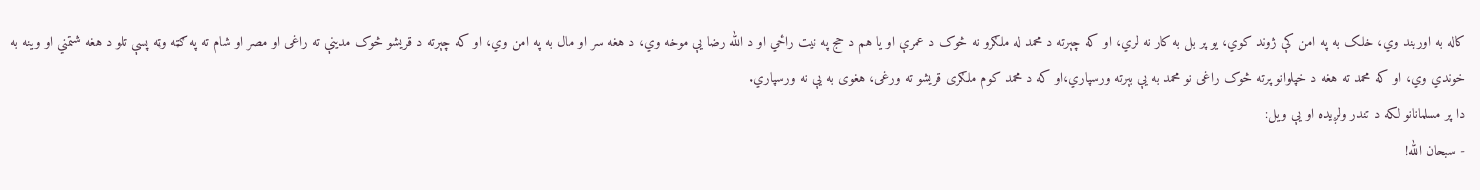کاله به اوربند وي، خلک به په امن کې ژوند کوي، يو پر بل به کار نه لري، او که چېرته د محمد له ملګرو نه څوک د عمرې او يا هم د حج په نيت راځي او د الله رضا يې موخه وي، د هغه سر او مال به په امن وي، او که چېرته د قريشو څوک مدينې ته راغی او مصر او شام ته په ګټه وټه پسې تلو د هغه شتمني او وينه به خوندي وي، او که محمد ته هغه د خپلوانو پرته څوک راغی نو محمد به يې بېرته ورسپاري،او که د محمد کوم ملګری قريشو ته ورغی، هغوی به يې نه ورسپاري.
دا پر مسلمانانو لکه د تندر ولږيده او يې ويل:
- سبحان الله!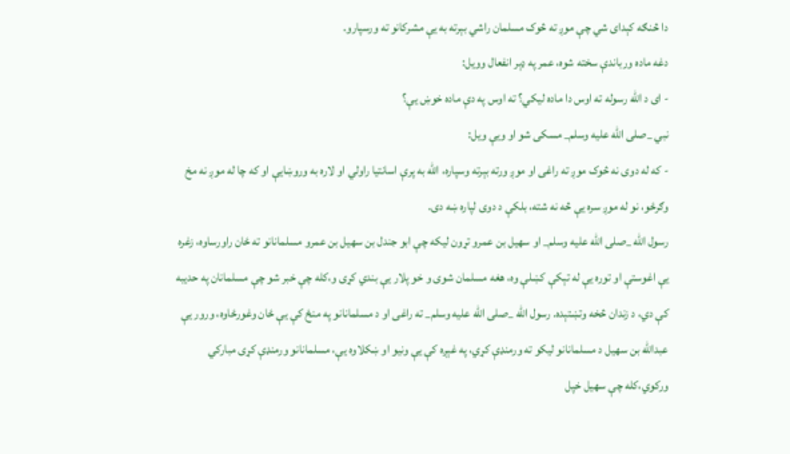دا څنګه کېدای شي چې موږ ته څوک مسلمان راشي بېرته به يې مشرکانو ته ورسپارو.
دغه ماده ورباندې سخته شوه، عمر په ډېر انفعال وويل:
- ای د الله رسوله ته اوس دا ماده ليکي؟ ته اوس په دې ماده خوښ يې؟
نبي _صلى الله عليه وسلم_ مسکی شو او ويې ويل:
- که له دوی نه څوک موږ ته راغی او موږ ورته بېرته وسپاره، الله به پرې اسانتيا راولي او لاره به وروښايې او که چا له موږ نه مخ وګرځو، نو له موږ سره يې څه نه شته، بلکې د دوی لپاره ښه دی.
رسول الله _صلى الله عليه وسلم_ او سهيل بن عمرو تړون ليکه چې ابو جندل بن سهيل بن عمرو مسلمانانو ته ځان راورساوه، زغره يې اغوستې او توره يې له تېکې کښلې وه، هغه مسلمان شوی و خو پلار يې بندي کړی و،کله چې خبر شو چې مسلمانان په حديبه کې دي، د زندان څخه وتښتېده. رسول الله _صلى الله عليه وسلم_ ته راغی او د مسلمانانو په منځ کې يې ځان وغورځاوه، ورور يې عبدالله بن سهيل د مسلمانانو ليکو ته ورمنډې کړي، په غېږه کې يې ونيو او ښکلاوه يې، مسلمانانو ورمنډې کړی مبارکي ورکوي،کله چې سهيل خپل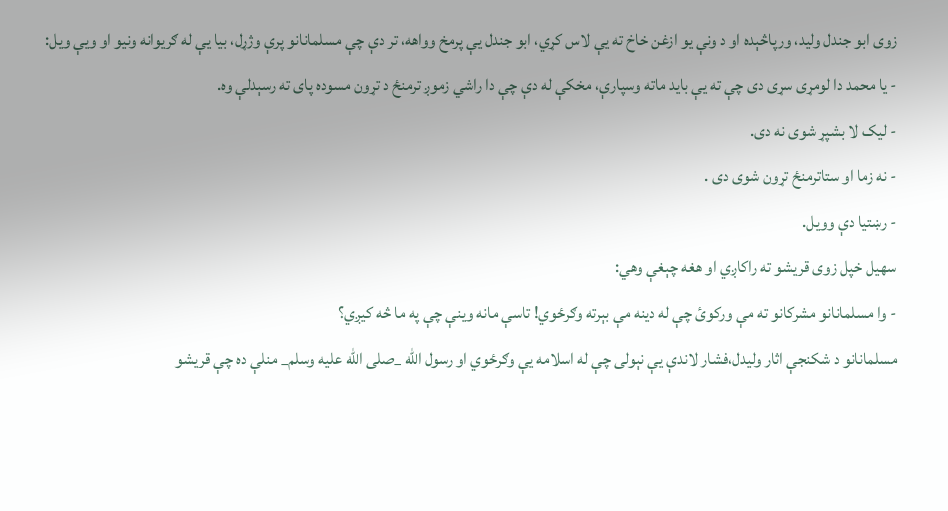زوی ابو جندل وليد، ورپاڅېده او د ونې يو ازغن خاخ ته يې لاس کړي، ابو جندل يې پرمخ وواهه، تر دې چې مسلمانانو پرې وژړل، بيا يې له ګريوانه ونيو او ويې ويل:
- يا محمد دا لومړی سړی دی چې ته يې بايد ماته وسپارې، مخکې له دې چې دا راشي زموږ ترمنځ د تړون مسوده پای ته رسېدلې وه.
- ليک لا بشپړ شوی نه دی.
- نه زما او ستاترمنځ تړون شوی دی .
- رښتيا دې وويل.
سهيل خپل زوی قريشو ته راکاږي او هغه چېغې وهي:
- وا مسلمانانو مشرکانو ته مې ورکوئ چې له دينه مې بېرته وګرځوي! تاسې مانه وينې چې په ما څه کيږي؟
مسلمانانو د شکنجې اثار وليدل،فشار لاندې يې نېولی چې له اسلامه يې وګرځوي او رسول الله _صلى الله عليه وسلم_ منلې ده چې قريشو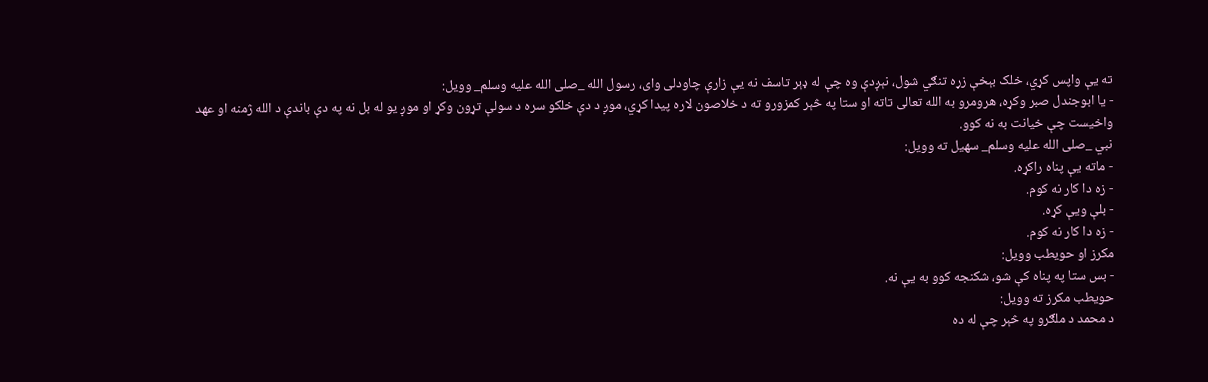ته يې واپس کړي، خلک بېخې زړه تنګي شول، نېږدې وه چې له ډېر تاسف نه يې زارې چاودلی وای، رسول الله _صلى الله عليه وسلم_ وويل:
- يا ابوجندل صبر وکړه، هرومرو به الله تعالی تاته او ستا په څېر کمزورو ته د خلاصون لاره پيدا کړي، موږ د دې خلکو سره د سولې تړون وکړ او موږ يو له بل نه په دې باندې د الله ژمنه او عهد واخيست چې خيانت به نه کوو.
نبي _صلى الله عليه وسلم_ سهيل ته وويل:
- ماته يې پناه راکړه.
- زه دا کار نه کوم.
- بلې ويې کړه.
- زه دا کار نه کوم.
مکرز او حويطب وويل:
- بس ستا په پناه کې شو، شکنجه کوو به يې نه.
حويطب مکرز ته وويل:
د محمد د ملګرو په څېر چې له ده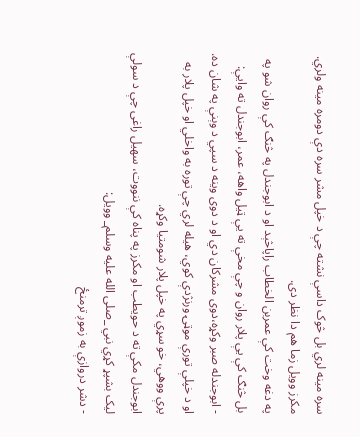سره مينه لري بل څوک داسې نشته چې د خپل مشر سره دې دومره مينه ولري.
مکرز وويل زما هم دا نظر دی.
په دغه وخت کې عمربن الخطاب راپاڅېد او د ابوجندل په څنګ کې روان شو په بل څنګ کې يې پلار روان و چې مخې ته يې ټيل واهه، عمر، ابوجندل ته وايې:
- ابوجندله صبر وکړه،دوی مشرکان دي او د دوی وينه د سپي د وېنې په شان ده.
او د خپلې تورې موټۍ ورنژدې کوي، هيله لري چې توره به واخلي او خپل پلار به پرې ووهي، خو سړي په خپل پلار شومتيا وکړه.
ابوجندل مکې ته د حويطب او مکرز په پناه کې ننووت، سهيل راغی چې د سولې ليک بشپړ کړي نبي _صلى الله عليه وسلم_ وويل:
- دشر دروازې به زموږ ترمنځ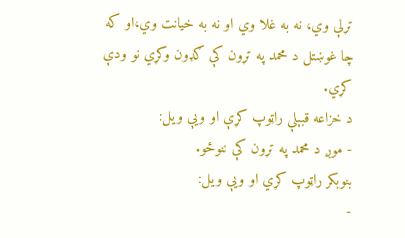تړلې وي، نه به غلا وي او نه به خيانت وي،او که چا غوښتل د محمد په تړون کې ګډون وکړي نو ودې کړي.
د خزاعه قبېلې راټوپ کړې او ويې ويل:
- موږ د محمد په تړون کې ننوځو.
بنوبکر راټوپ کړي او ويې ويل:
-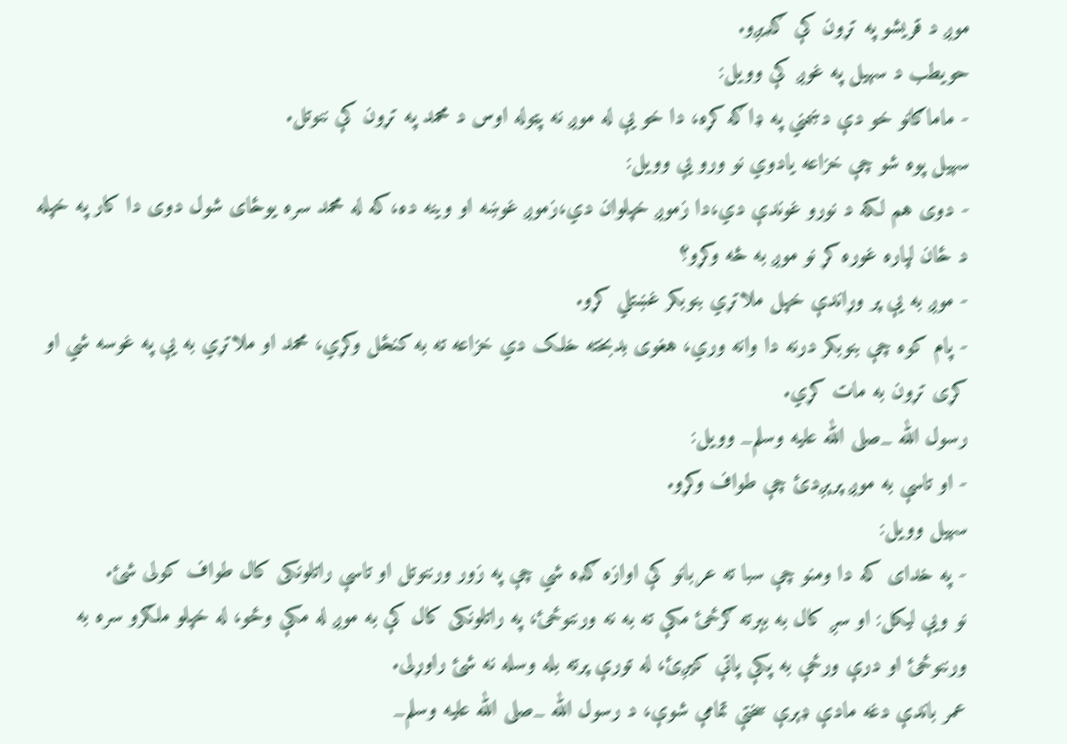موږ د قريشو په تړون کې ګډيږو.
حويطب د سهيل په غوږ کې وويل:
- ماماګانو خو دې دښمني په ډاګه کړه، دا خو يې له موږ نه پټوله اوس د محمد په تړون کې ننوتل.
سهيل پوه شو چې خزاعه يادوي نو ورو يې وويل:
- دوی هم لکه د نورو غوندې دي،دا زموږ خپلوان دي،زموږ غوښه او وينه ده،که له محمد سره يوځای شول دوی دا کار په خپله د ځان لپاره غوره کړ نو موږ به څه وکړو؟
- موږ به يې پر وړاندې خپل ملاتړي بنوبکر غښتلي کړو.
- پام کوه چې بنوبکر درنه دا وانه وري، هغوی بدبخته خلک دي خزاعه ته به کنځل وکړي، محمد او ملاتړي به يې په غوسه شي او کړی تړون به مات کړي.
رسول الله _صلى الله عليه وسلم_ وويل:
- او تاسې به موږ پرېږدئ چې طواف وکړو.
سهيل وويل:
- په خدای که دا ومنو چې سبا ته عربانو کې اوازه ګډه شي چې په زور ورننوتل او تاسې راتلونکی کال طواف کولی شئ.
نو ويې ليکل: او سږ کال به بېرته ګرځئ مکې ته به نه ورننوځئ، په راتلونکی کال کې به موږ له مکې وځو، له خپلو ملګرو سره به ورننوځئ او درې ورځې به پکې پاتې کيږئ، له تورې پرته بله وسله نه شئ راوړلی.
عمر باندې دغه مادې ډېرې سختې تمامې شوې، د رسول الله _صلى الله عليه وسلم_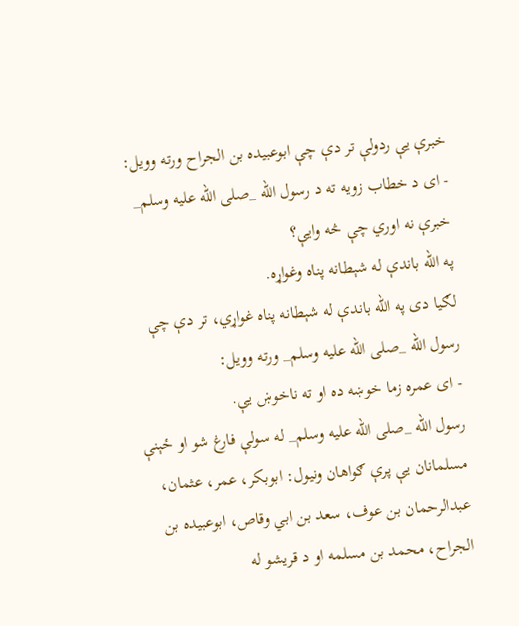خبرې يې ردولې تر دې چې ابوعبيده بن الجراح ورته وويل:
- ای د خطاب زويه ته د رسول الله _صلى الله عليه وسلم_ خبرې نه اوري چې څه وايې؟
په الله باندې له شېطانه پناه وغواړه.
لګيا دی په الله باندې له شېطانه پناه غواړي، تر دې چې رسول الله _صلى الله عليه وسلم_ ورته وويل:
- ای عمره زما خوښه ده او ته ناخوښ يې.
رسول الله _صلى الله عليه وسلم_ له سولې فارغ شو او ځېنې مسلمانان يې پرې ګواهان ونيول: ابوبکر، عمر، عثمان، عبدالرحمان بن عوف، سعد بن ابي وقاص، ابوعبيده بن الجراح، محمد بن مسلمه او د قريشو له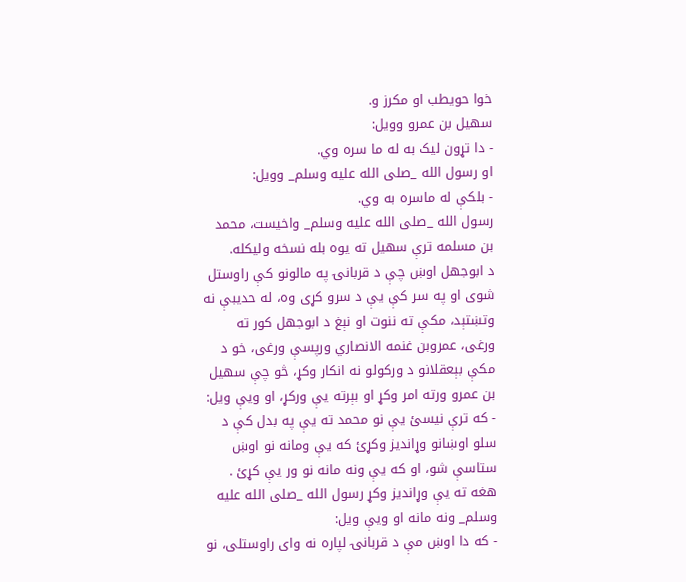خوا حويطب او مکرز و.
سهيل بن عمرو وويل:
- دا تړون ليک به له ما سره وي.
او رسول الله _صلى الله عليه وسلم_ وويل:
- بلکې له ماسره به وي.
رسول الله _صلى الله عليه وسلم_ واخيست، محمد بن مسلمه ترې سهيل ته يوه بله نسخه وليکله.
د ابوجهل اوښ چې د قربانۍ په مالونو کې راوستل شوی او په سر کې يې د سرو کړی وه، له حديبې نه وتښتېد، مکې ته ننوت او نېغ د ابوجهل کور ته ورغی، عمروبن غنمه الانصاري ورپسې ورغی، خو د مکې بېعقلانو د ورکولو نه انکار وکړ، څو چې سهيل بن عمرو ورته امر وکړ او بېرته يې ورکړ، او ويې ويل:
- که ترې نيسئ يې نو محمد ته يې په بدل کې د سلو اوښانو وړانديز وکړئ که يې ومانه نو اوښ ستاسې شو، او که يې ونه مانه نو ور يې کړئ .
هغه ته يې وړانديز وکړ رسول الله _صلى الله عليه وسلم_ ونه مانه او ويې ويل:
- که دا اوښ مې د قربانۍ لپاره نه وای راوستلی، نو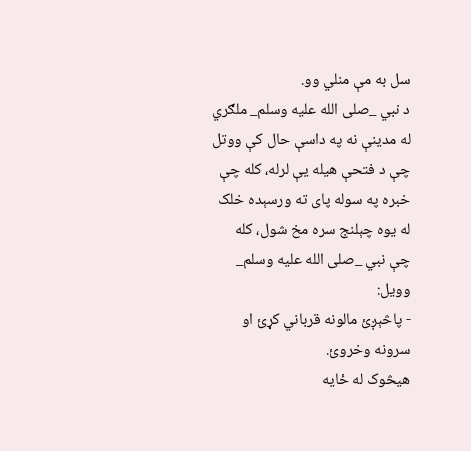سل به مې منلي وو.
د نبي _صلى الله عليه وسلم_ ملګري له مدينې نه په داسې حال کې ووتل چې د فتحې هيله يې لرله، کله چې خبره په سوله پای ته ورسېده خلک له يوه چېلنج سره مخ شول، کله چې نبي _صلى الله عليه وسلم_ وويل:
- پاڅېږئ مالونه قرباني کړئ او سرونه وخروئ.
هيڅوک له ځايه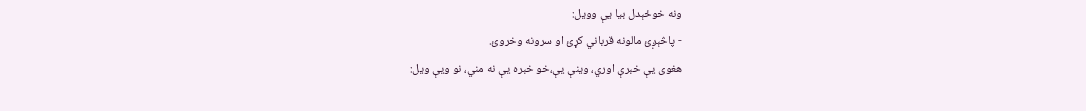ونه خوځېدل بيا يې وويل:
- پاڅېږئ مالونه قرباني کړئ او سرونه وخروئ.
هغوی يې خبرې اوري، وينې يې،خو خبره يې نه مني، نو ويې ويل: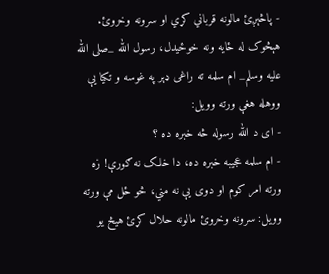- پاڅېږئ مالونه قرباني کړي او سرونه وخروئ.
هېڅوک له ځايه ونه خوځيدل، رسول الله _صلى الله عليه وسلم_ ام سلمه ته راغی ډېر په غوسه و تکيا يې ووهله هغې ورته وويل:
- ای د الله رسوله څه خبره ده ؟
- ام سلمه عجيبه خبره ده، دا خلک نه ګورې! زه ورته امر کوم او دوی يې نه مني، څو ځل مې ورته وويل: سرونه وخروئ مالونه حلال کړئ هيڅ يو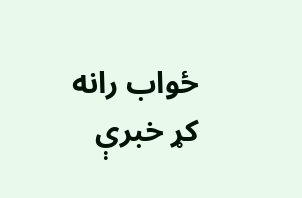ځواب رانه کړ خبرې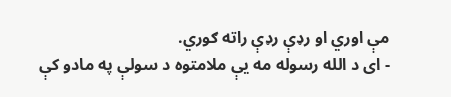مې اوري او رډې رډې راته ګوري.
- ای د الله رسوله مه يې ملامتوه د سولې په مادو کې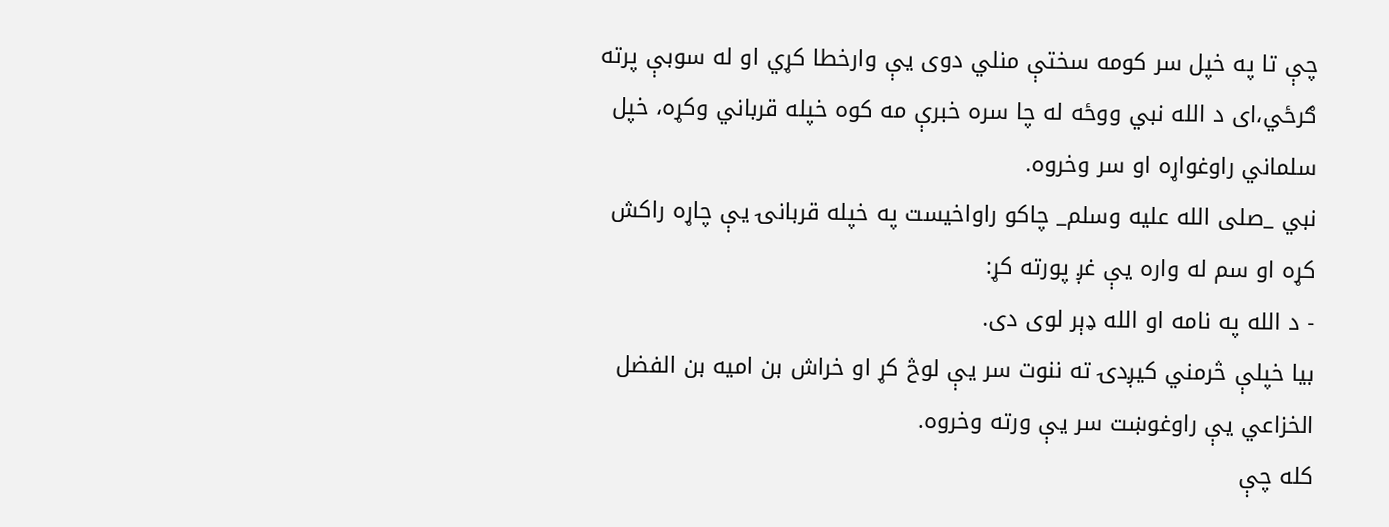چې تا په خپل سر کومه سختې منلي دوی يې وارخطا کړي او له سوبې پرته ګرځي،ای د الله نبي ووځه له چا سره خبرې مه کوه خپله قرباني وکړه، خپل سلماني راوغواړه او سر وخروه.
نبي _صلى الله عليه وسلم_ چاکو راواخيست په خپله قربانۍ يې چاړه راکش کړه او سم له واره يې غږ پورته کړ:
- د الله په نامه او الله ډېر لوی دی.
بيا خپلې څرمني کيږدۍ ته ننوت سر يې لوڅ کړ او خراش بن اميه بن الفضل الخزاعي يې راوغوښت سر يې ورته وخروه.
کله چې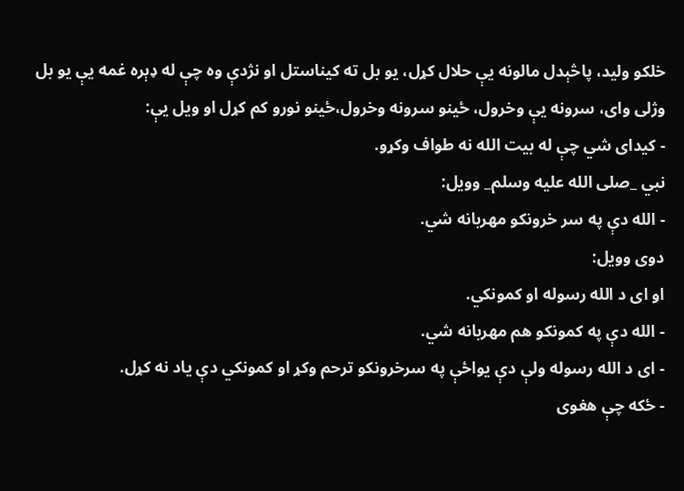خلکو وليد، پاڅېدل مالونه يې حلال کړل، يو بل ته کيناستل او نژدې وه چې له ډېره غمه يې يو بل وژلی وای، سرونه يې وخرول، ځينو سرونه وخرول،ځينو نورو کم کړل او ويل يې:
- کيدای شي چې له بيت الله نه طواف وکړو.
نبي _صلى الله عليه وسلم_ وويل:
- الله دې په سر خرونکو مهربانه شي.
دوی وويل:
او ای د الله رسوله او کمونکي.
- الله دې په کمونکو هم مهربانه شي.
- ای د الله رسوله ولې دې يواځې په سرخرونکو ترحم وکړ او کمونکي دې ياد نه کړل.
- ځکه چې هغوی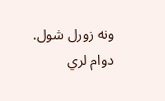ونه زورل شول.
دوام لري